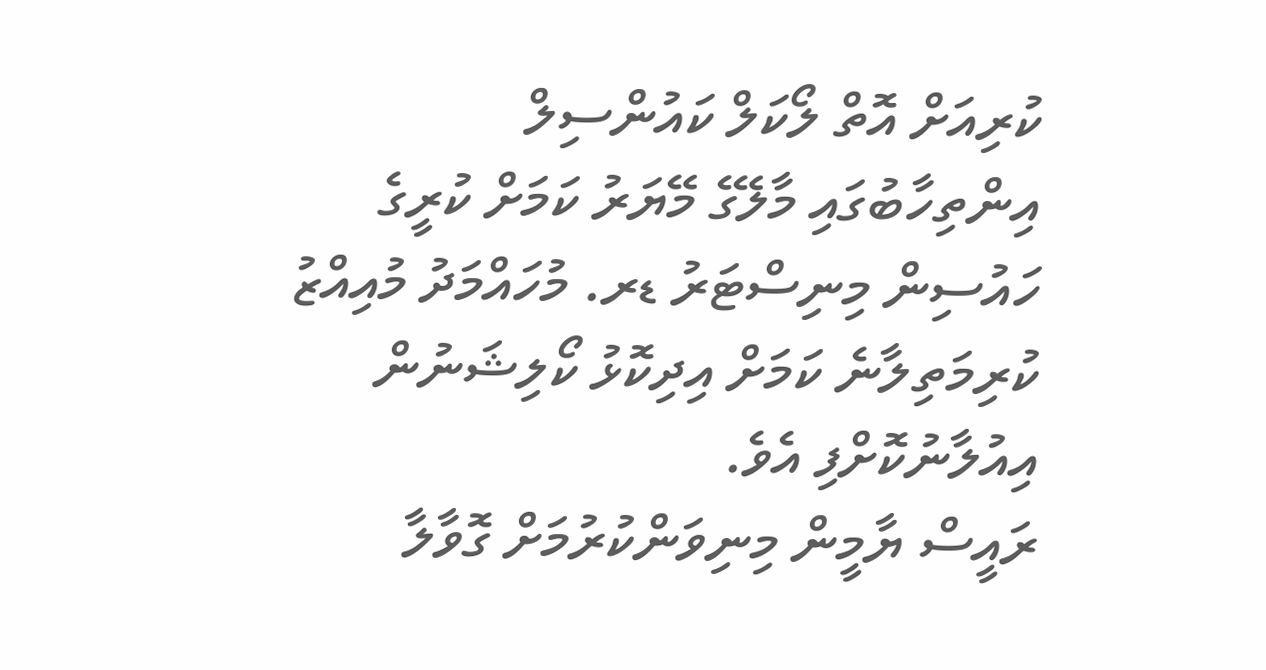ކުރިއަށް އޮތް ލޯކަލް ކައުންސިލް އިންތިހާބުގައި މާލޭގެ މޭޔަރު ކަމަށް ކުރީގެ ހައުސިން މިނިސްޓަރު ޑރ. މުހައްމަދު މުއިއްޒު ކުރިމަތިލާނެ ކަމަށް އިދިކޮޅު ކޯލިޝަނުން އިއުލާނުކޮށްފި އެވެ.
ރައީސް ޔާމީން މިނިވަންކުރުމަށް ގޮވާލާ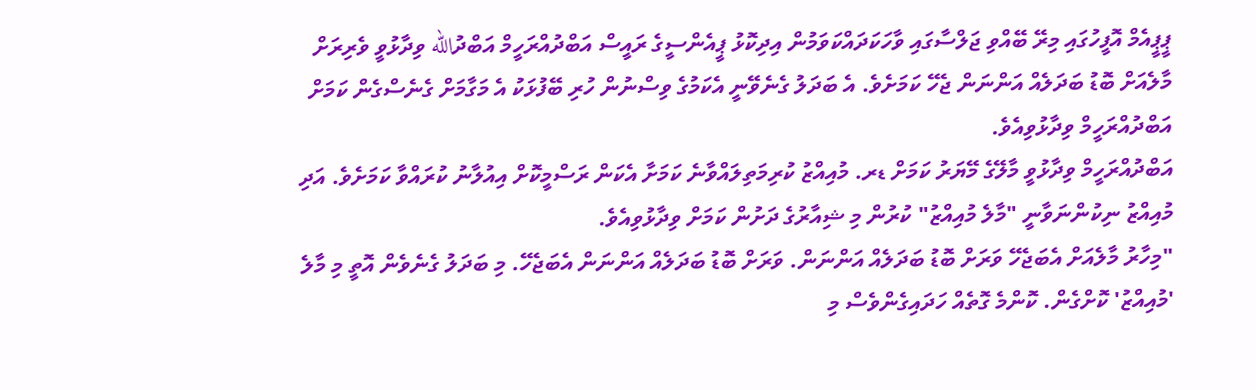ޕީޕީއެމް އޮފީހުގައި މިރޭ ބޭއްވި ޖަލްސާގައި ވާހަކަދައްކަވަމުން އިދިކޮޅު ޕީއެންސީގެ ރައީސް އަބްދުއްރަހީމް އަބްދުالله ވިދާޅުވީ ވެރިރަށް މާލެއަށް ބޮޑު ބަދަލެއް އަންނަން ޖެހޭ ކަމަށެވެ. އެ ބަދަލު ގެނެވޭނީ އެކަމުގެ ވިސްނުން ހުރި ބޭފުޅަކު އެ މަގާމަށް ގެނެސްގެން ކަމަށް އަބްދުއްރަހީމް ވިދާޅުވިއެވެ.
އަބްދުއްރަހީމް ވިދާޅުވީ މާލޭގެ މޭޔަރު ކަމަށް ޑރ. މުއިއްޒު ކުރިމަތިލައްވާނެ ކަމަށާ އެކަން ރަސްމީކޮށް އިއުލާނު ކުރައްވާ ކަމަށެވެ. އަދި މުއިއްޒު ނިކުންނަވާނީ "މާލެ މުއިއްޒު" ކުރުން މި ޝިއާރުގެ ދަށުން ކަމަށް ވިދާޅުވިއެވެ.
"މިހާރު މާލެއަށް އެބަޖެހޭ ވަރަށް ބޮޑު ބަދަލެއް އަންނަން. ވަރަށް ބޮޑު ބަދަލެއް އަންނަން އެބަޖެހޭ. މި ބަދަލު ގެނެވެން އޮތީ މި މާލެ 'މުއިއްޒު' ކޮށްގެން. ކޮންމެ ގޮތެއް ހަދައިގެންވެސް މި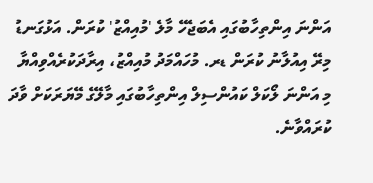އަންނަ އިންތިހާބުގައި އެބަޖެހޭ މާލެ 'މުއިއްޒު' ކުރަން. އަޅުގަނޑު މިރޭ އިއުލާނު ކުރަން ޑރ. މުހައްމަދު މުއިއްޒު، އިރާދަކުރެއްވިއްޔާ މި އަންނަ ލޯކަލް ކައުންސިލް އިންތިހާބުގައި މާލޭގެ މޭޔަރަކަށް ވާދަ ކުރައްވާނެ.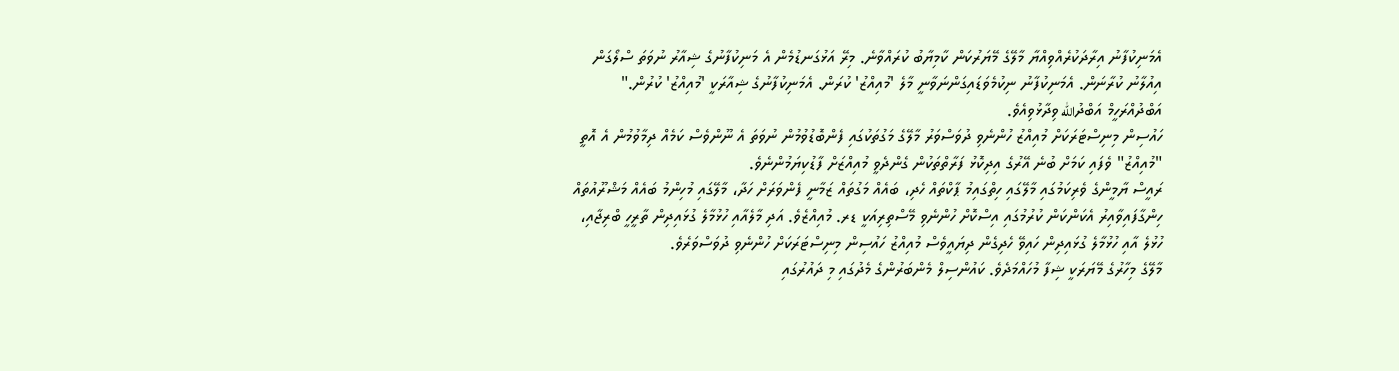އެމަނިކުފާނު އިރާދަކުރެއްވިއްޔާ މާލޭގެ މޭޔަރުކަން ކާމިޔާބު ކުރައްވާނެ. މިރޭ އަޅުގަނޑުމެން އެ މަނިކުފާނުގެ ޝިއާރު ނުވަތަ ސްލޯގަން އިއުލާނު ކުރާނަން. އެމަނިކުފާނު ނިކުމެވަޑައިގަންނަވާނީ މާލެ 'މުއިއްޒު' ކުރަން. އެމަނިކުފާނުގެ ޝިއާރަކީ 'މުއިއްޒު' ކުރުން." އަބްދުއްރަހީމް އަބްދުالله ވިދާޅުވިއެވެ.
ހައުސިން މިނިސްޓަރަކަށް މުއިއްޒު ހުންނެވި ދުވަސްވަރު މާލޭގެ މަގުތަކުގައި ފެންބޮޑުވުމުން ނުވަތަ އެ ނޫންވެސް ކަމެއް ދިމާވުމުން އެ އޮތީ "މުއިއްޒު" ވެފައި ކަމަށް ބުނެ އޭރުގެ އިދިކޮޅު ފަރާތްތަކުން ގެންދެވީ މުއިއްޒަށް ފާޑުކިޔަމުންނެވެ.
ރައީސް ޔާމީންގެ ވެރިކަމުގައި މާލޭގައި ހިތްގައިމު ޕާކްތައް ހެދި، ބައެއް މަގުތައް ޒަމާނީ ފެންވަރަށް ހަދާ، މާލޭގައި މުހިންމު ބައެއް މަޝްރޫއުތައް ހިންގާފައިވާއިރު އެކަންކަން ކުރުމުގައި އިސްކޮށް ހުންނެވި މޭސްތިރިއަކީ ޑރ. މުއިއްޒެވެ. އަދި މާލެއާއި ހުޅުމާލެ ގުޅައިދިން ތާރީހީ ބްރިޖާއި، ހުޅުލެ އާއި ހުޅުމާލެ ގުޅައިދިން ހައިވޭ ހެދިގެން ދިޔައީވެސް މުއިއްޒު ހައުސިން މިނިސްޓަރަކަށް ހުންނެވި ދުވަސްވަރެވެ.
މާލޭގެ މިހާރުގެ މޭޔަރަކީ ޝިފާ މުހައްމަދެވެ. ކައުންސިލް މެންބަރުންގެ މެދުގައި މި ދައުރުގައި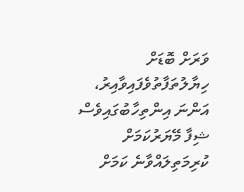ވަރަށް ބޮޑަށް ހިޔާލުތަފާތުވެފައިވާއިރު، އަންނަ އިންތިހާބުގައިވެސް ޝިފާ މޭޔަރުކަމަށް ކުރިމަތިލައްވާނެ ކަމަށް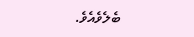ބެލެވެއެވެ.